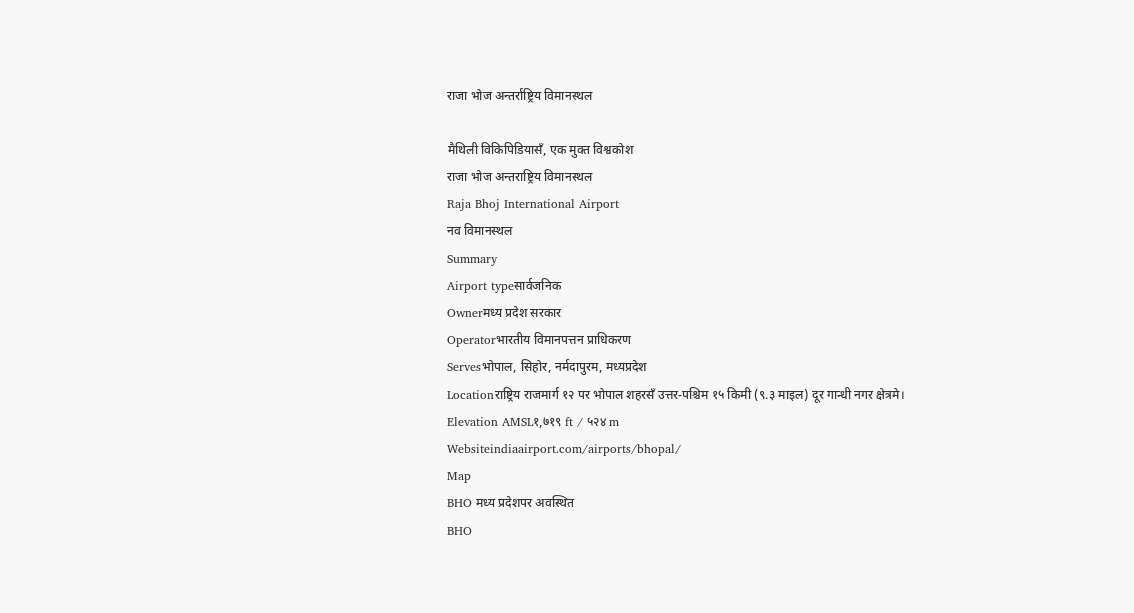राजा भोज अन्तर्राष्ट्रिय विमानस्थल

मैथिली विकिपिडियासँ, एक मुक्त विश्वकोश
राजा भोज अन्तराष्ट्रिय विमानस्थल
Raja Bhoj International Airport
नव विमानस्थल
Summary
Airport typeसार्वजनिक
Ownerमध्य प्रदेश सरकार
Operatorभारतीय विमानपत्तन प्राधिकरण
Servesभोपाल, सिहोर, नर्मदापुरम, मध्यप्रदेश
Locationराष्ट्रिय राजमार्ग १२ पर भोपाल शहरसँ उत्तर-पश्चिम १५ किमी (९.३ माइल) दूर गान्धी नगर क्षेत्रमे।
Elevation AMSL१,७१९ ft / ५२४ m
Websiteindiaairport.com/airports/bhopal/
Map
BHO मध्य प्रदेशपर अवस्थित
BHO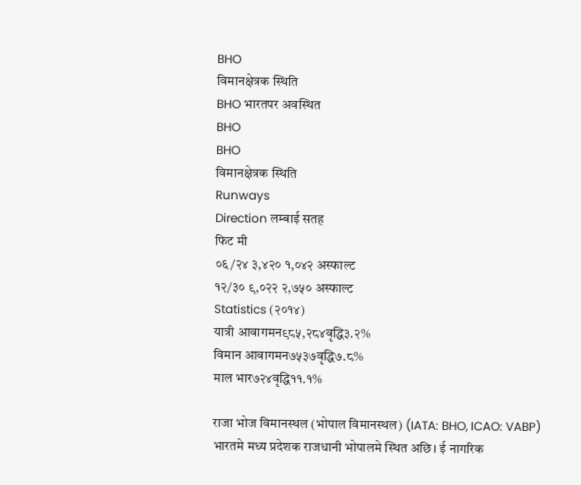BHO
विमानक्षेत्रक स्थिति
BHO भारतपर अवस्थित
BHO
BHO
विमानक्षेत्रक स्थिति
Runways
Direction लम्बाई सतह
फिट मी
०६/२४ ३,४२० १,०४२ अस्फाल्ट
१२/३० ९,०२२ २,७५० अस्फाल्ट
Statistics (२०१४)
यात्री आवागमन९८५,२८४वृद्धि३.२%
विमान आवागमन७५३७वृद्धि७.८%
माल भार७२४वृद्धि११.१%

राजा भोज विमानस्थल (भोपाल विमानस्थल) (IATA: BHO, ICAO: VABP) भारतमे मध्य प्रदेशक राजधानी भोपालमे स्थित अछि। ई नागरिक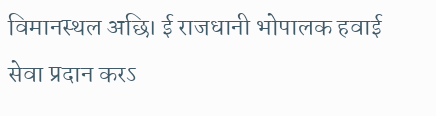विमानस्थल अछि। ई राजधानी भोपालक हवाई सेवा प्रदान करऽ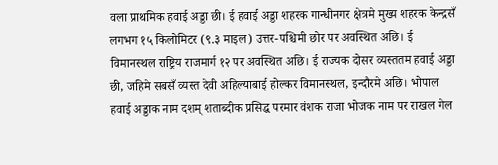वला प्राथमिक हवाई अड्डा छी। ई हवाई अड्डा शहरक गान्धीनगर क्षेत्रमे मुख्य शहरक केन्द्रसँ लगभग १५ किलोमिटर (९.३ माइल) उत्तर-पश्चिमी छोर पर अवस्थित अछि। ई विमानस्थल राष्ट्रिय राजमार्ग १२ पर अवस्थित अछि। ई राज्यक दोसर व्यस्ततम हवाई अड्डा छी, जहिमे सबसँ व्यस्त देवी अहिल्याबाई होल्कर विमानस्थल, इन्दौरमे अछि। भोपाल हवाई अड्डाक नाम दशम् शताब्दीक प्रसिद्ध परमार वंशक राजा भोजक नाम पर राखल गेल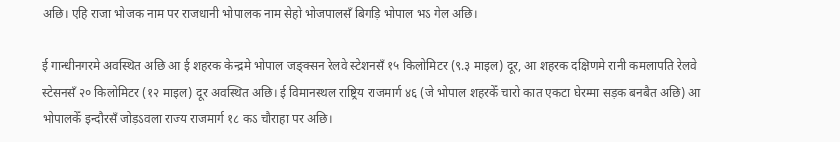अछि। एहि राजा भोजक नाम पर राजधानी भोपालक नाम सेहो भोजपालसँ बिगड़ि भोपाल भऽ गेल अछि।

ई गान्धीनगरमे अवस्थित अछि आ ई शहरक केन्द्रमे भोपाल जङ्क्सन रेलवे स्टेशनसँ १५ किलोमिटर (९.३ माइल) दूर, आ शहरक दक्षिणमे रानी कमलापति रेलवे स्टेसनसँ २० किलोमिटर (१२ माइल) दूर अवस्थित अछि। ई विमानस्थल राष्ट्रिय राजमार्ग ४६ (जे भोपाल शहरकेँ चारो कात एकटा घेरम्मा सड़क बनबैत अछि) आ भोपालकेँ इन्दौरसँ जोड़ऽवला राज्य राजमार्ग १८ कऽ चौराहा पर अछि।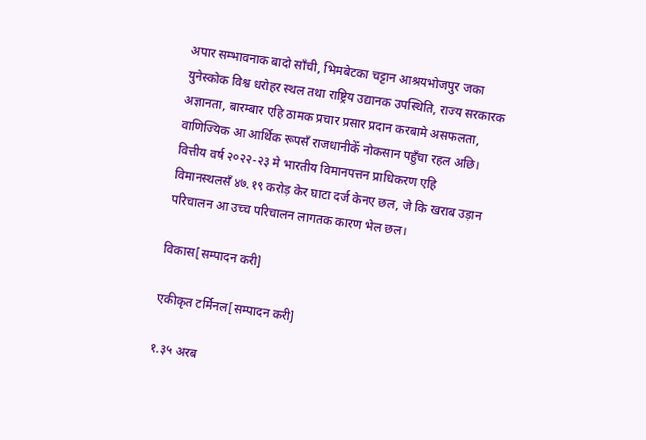अपार सम्भावनाक बादो साँची, भिमबेटका चट्टान आश्रयभोजपुर जका युनेस्कोक विश्व धरोहर स्थल तथा राष्ट्रिय उद्यानक उपस्थिति, राज्य सरकारक अज्ञानता, बारम्बार एहि ठामक प्रचार प्रसार प्रदान करबामे असफलता, वाणिज्यिक आ आर्थिक रूपसँ राजधानीकेँ नोकसान पहुँचा रहल अछि। वित्तीय वर्ष २०२२-२३ मे भारतीय विमानपत्तन प्राधिकरण एहि विमानस्थलसँ ४७.१९ करोड़ केर घाटा दर्ज केनए छल, जे कि खराब उड़ान परिचालन आ उच्च परिचालन लागतक कारण भेल छल।

विकास[सम्पादन करी]

एकीकृत टर्मिनल[सम्पादन करी]

१.३५ अरब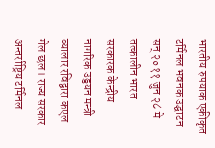भारतीय रुपयाक एकीकृत टर्मिनल भवनक उद्घाटन सन् २०११ जुन २८ मे तत्कालीन भारत सरकारक केन्द्रीय नागरिक उड्डयन मन्त्री व्यालार रविद्वारा कएल गेल छल। राज्य सरकार अन्तर्राष्ट्रिय टर्मिनल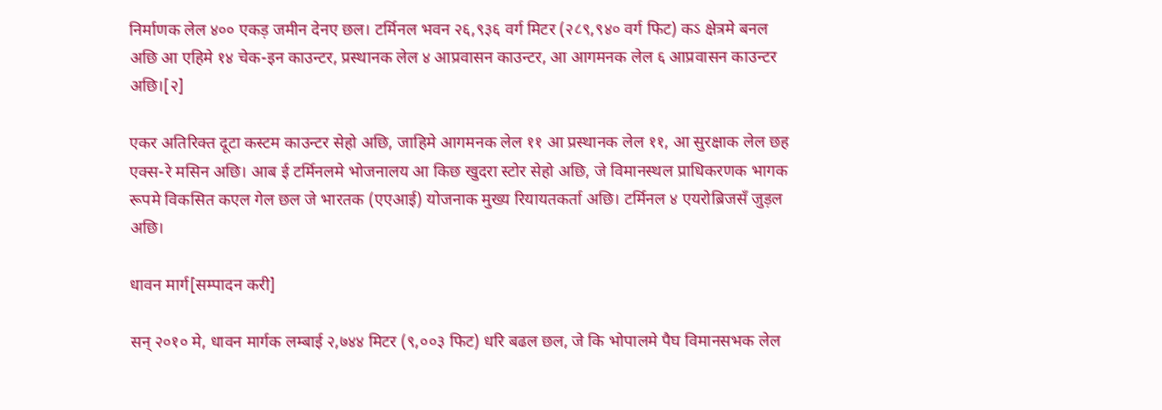निर्माणक लेल ४०० एकड़ जमीन देनए छल। टर्मिनल भवन २६,९३६ वर्ग मिटर (२८९,९४० वर्ग फिट) कऽ क्षेत्रमे बनल अछि आ एहिमे १४ चेक-इन काउन्टर, प्रस्थानक लेल ४ आप्रवासन काउन्टर, आ आगमनक लेल ६ आप्रवासन काउन्टर अछि।[२]

एकर अतिरिक्त दूटा कस्टम काउन्टर सेहो अछि, जाहिमे आगमनक लेल ११ आ प्रस्थानक लेल ११, आ सुरक्षाक लेल छह एक्स-रे मसिन अछि। आब ई टर्मिनलमे भोजनालय आ किछ खुदरा स्टोर सेहो अछि, जे विमानस्थल प्राधिकरणक भागक रूपमे विकसित कएल गेल छल जे भारतक (एएआई) योजनाक मुख्य रियायतकर्ता अछि। टर्मिनल ४ एयरोब्रिजसँ जुड़ल अछि।

धावन मार्ग[सम्पादन करी]

सन् २०१० मे, धावन मार्गक लम्बाई २,७४४ मिटर (९,००३ फिट) धरि बढल छल, जे कि भोपालमे पैघ विमानसभक लेल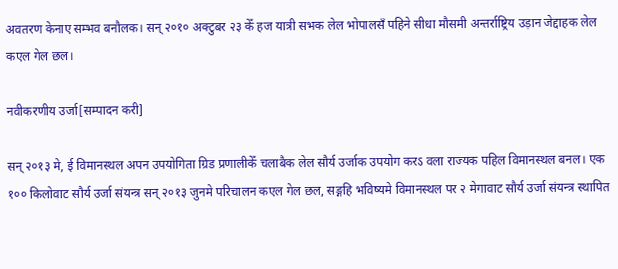अवतरण केनाए सम्भव बनौलक। सन् २०१० अक्टुबर २३ केँ हज यात्री सभक लेल भोपालसँ पहिने सीधा मौसमी अन्तर्राष्ट्रिय उड़ान जेद्दाहक लेल कएल गेल छल।

नवीकरणीय उर्जा[सम्पादन करी]

सन् २०१३ मे, ई विमानस्थल अपन उपयोगिता ग्रिड प्रणालीकेँ चलाबैक लेल सौर्य उर्जाक उपयोग करऽ वला राज्यक पहिल विमानस्थल बनल। एक १०० किलोवाट सौर्य उर्जा संयन्त्र सन् २०१३ जुनमे परिचालन कएल गेल छल, सङ्गहि भविष्यमे विमानस्थल पर २ मेगावाट सौर्य उर्जा संयन्त्र स्थापित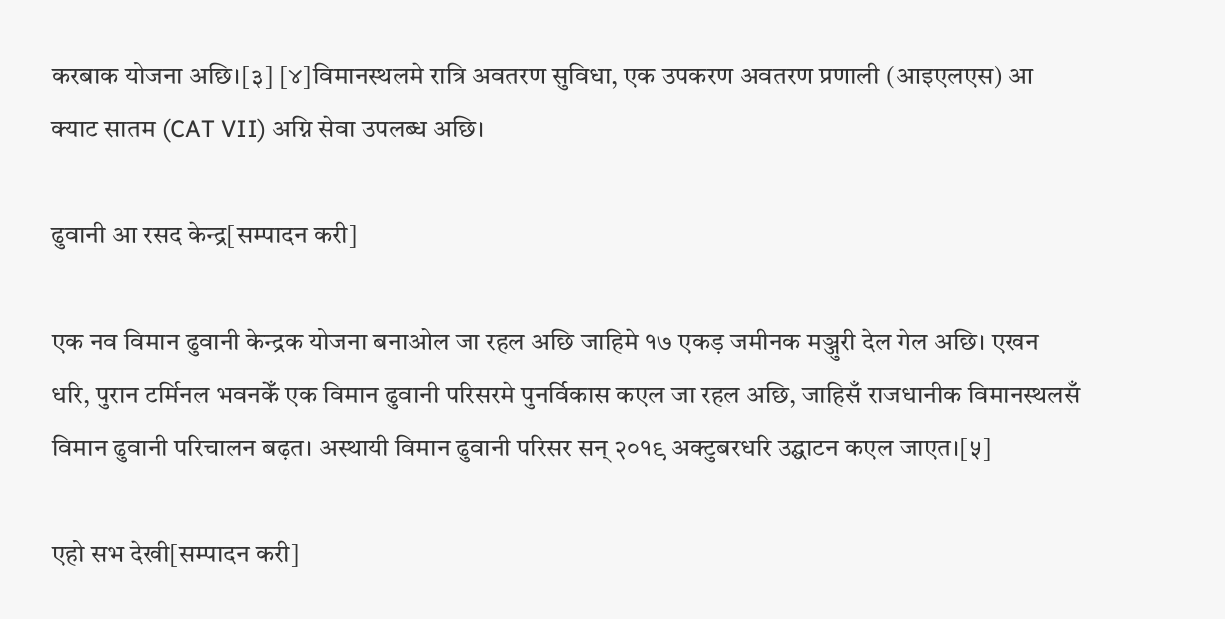करबाक योजना अछि।[३] [४]विमानस्थलमे रात्रि अवतरण सुविधा, एक उपकरण अवतरण प्रणाली (आइएलएस) आ क्याट सातम (CAT VII) अग्नि सेवा उपलब्ध अछि।

ढुवानी आ रसद केन्द्र[सम्पादन करी]

एक नव विमान ढुवानी केन्द्रक योजना बनाओल जा रहल अछि जाहिमे १७ एकड़ जमीनक मञ्जुरी देल गेल अछि। एखन धरि, पुरान टर्मिनल भवनकेँ एक विमान ढुवानी परिसरमे पुनर्विकास कएल जा रहल अछि, जाहिसँ राजधानीक विमानस्थलसँ विमान ढुवानी परिचालन बढ़त। अस्थायी विमान ढुवानी परिसर सन् २०१९ अक्टुबरधरि उद्घाटन कएल जाएत।[५]

एहो सभ देखी[सम्पादन करी]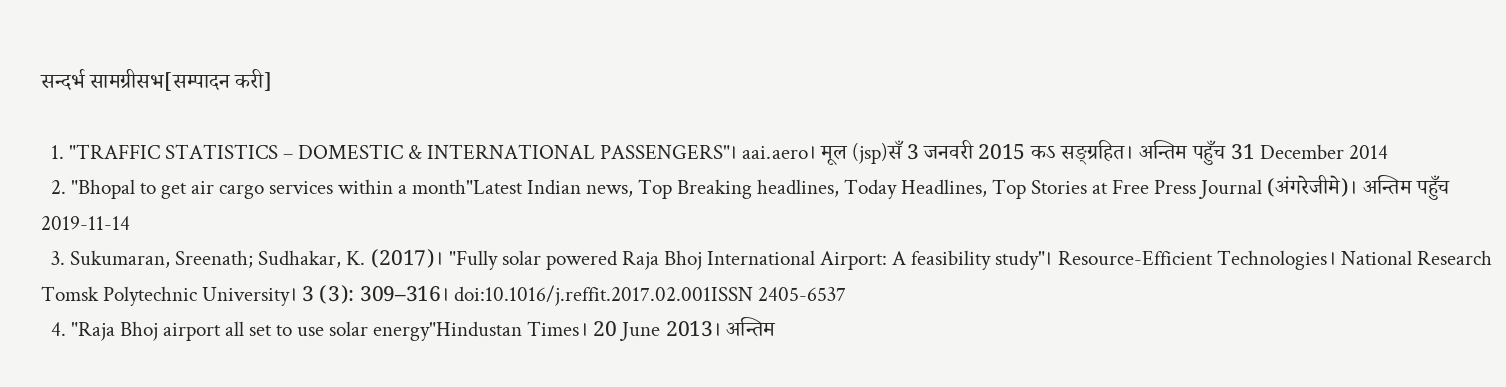सन्दर्भ सामग्रीसभ[सम्पादन करी]

  1. "TRAFFIC STATISTICS – DOMESTIC & INTERNATIONAL PASSENGERS"। aai.aero। मूल (jsp)सँ 3 जनवरी 2015 कऽ सङ्ग्रहित। अन्तिम पहुँच 31 December 2014
  2. "Bhopal to get air cargo services within a month"Latest Indian news, Top Breaking headlines, Today Headlines, Top Stories at Free Press Journal (अंगरेजीमे)। अन्तिम पहुँच 2019-11-14
  3. Sukumaran, Sreenath; Sudhakar, K. (2017)। "Fully solar powered Raja Bhoj International Airport: A feasibility study"। Resource-Efficient Technologies। National Research Tomsk Polytechnic University। 3 (3): 309–316। doi:10.1016/j.reffit.2017.02.001ISSN 2405-6537
  4. "Raja Bhoj airport all set to use solar energy"Hindustan Times। 20 June 2013। अन्तिम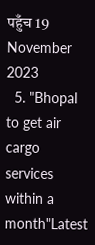पहुँच 19 November 2023
  5. "Bhopal to get air cargo services within a month"Latest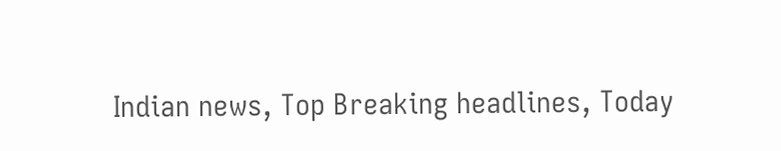Indian news, Top Breaking headlines, Today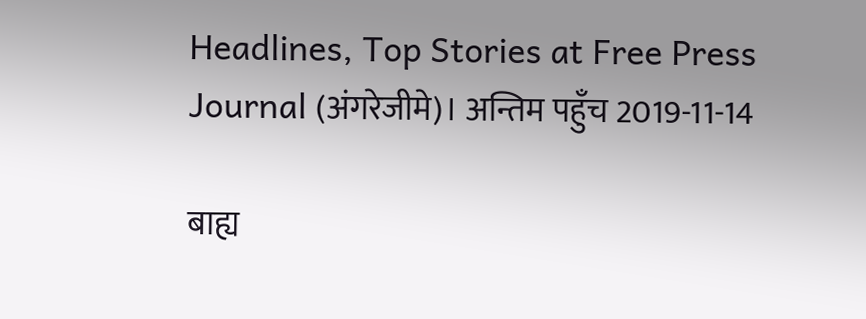Headlines, Top Stories at Free Press Journal (अंगरेजीमे)। अन्तिम पहुँच 2019-11-14

बाह्य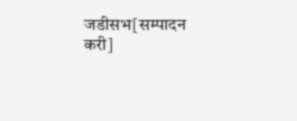जडीसभ[सम्पादन करी]